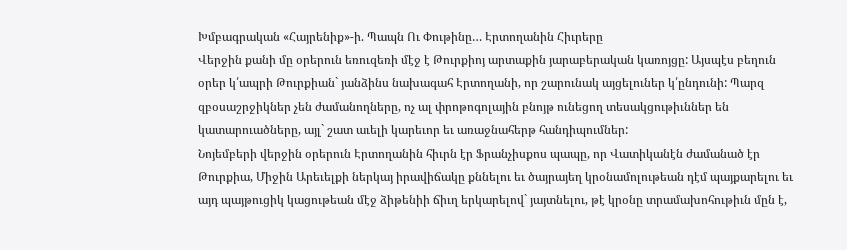Խմբագրական «Հայրենիք»-ի. Պապն Ու Փութինը… Էրտողանին Հիւրերը
Վերջին քանի մը օրերուն եռուզեռի մէջ է Թուրքիոյ արտաքին յարաբերական կառոյցը: Այսպէս բեղուն օրեր կ՛ապրի Թուրքիան` յանձինս նախագահ Էրտողանի, որ շարունակ այցելուներ կ՛ընդունի: Պարզ զբօսաշրջիկներ չեն ժամանողները, ոչ ալ փրոթոգոլային բնոյթ ունեցող տեսակցութիւններ են կատարուածները, այլ` շատ աւելի կարեւոր եւ առաջնահերթ հանդիպումներ:
Նոյեմբերի վերջին օրերուն Էրտողանին հիւրն էր Ֆրանչիսքոս պապը, որ Վատիկանէն ժամանած էր Թուրքիա, Միջին Արեւելքի ներկայ իրավիճակը քննելու եւ ծայրայեղ կրօնամոլութեան դէմ պայքարելու եւ այդ պայթուցիկ կացութեան մէջ ձիթենիի ճիւղ երկարելով` յայտնելու, թէ կրօնը տրամախոհութիւն մըն է,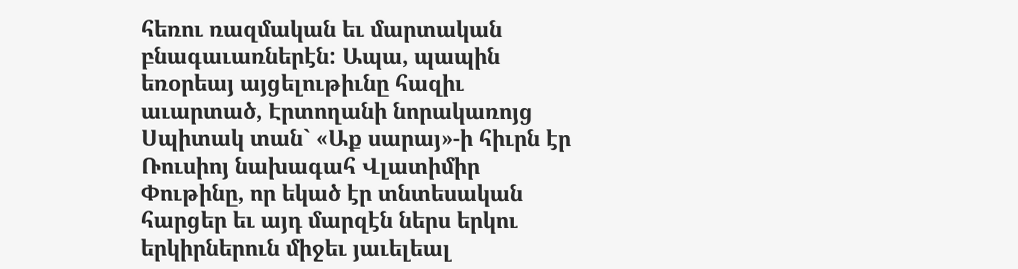հեռու ռազմական եւ մարտական բնագաւառներէն: Ապա, պապին եռօրեայ այցելութիւնը հազիւ աւարտած, Էրտողանի նորակառոյց Սպիտակ տան` «Աք սարայ»-ի հիւրն էր Ռուսիոյ նախագահ Վլատիմիր Փութինը, որ եկած էր տնտեսական հարցեր եւ այդ մարզէն ներս երկու երկիրներուն միջեւ յաւելեալ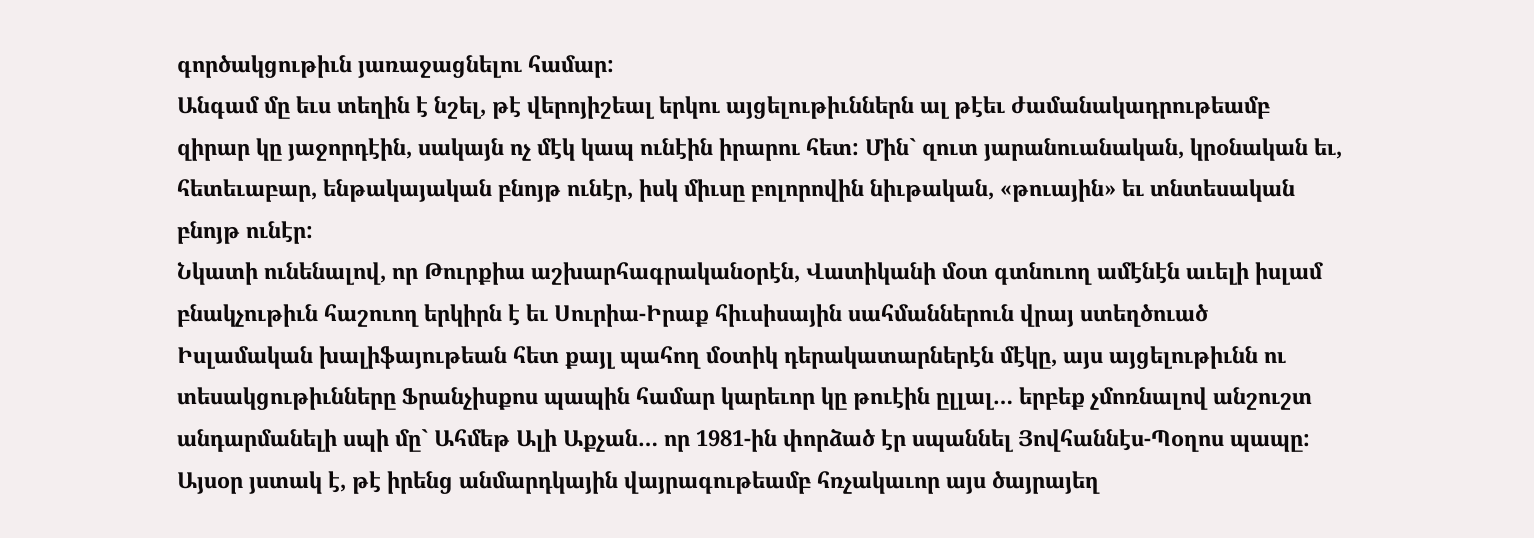գործակցութիւն յառաջացնելու համար:
Անգամ մը եւս տեղին է նշել, թէ վերոյիշեալ երկու այցելութիւններն ալ թէեւ ժամանակադրութեամբ զիրար կը յաջորդէին, սակայն ոչ մէկ կապ ունէին իրարու հետ: Մին` զուտ յարանուանական, կրօնական եւ, հետեւաբար, ենթակայական բնոյթ ունէր, իսկ միւսը բոլորովին նիւթական, «թուային» եւ տնտեսական բնոյթ ունէր:
Նկատի ունենալով, որ Թուրքիա աշխարհագրականօրէն, Վատիկանի մօտ գտնուող ամէնէն աւելի իսլամ բնակչութիւն հաշուող երկիրն է եւ Սուրիա-Իրաք հիւսիսային սահմաններուն վրայ ստեղծուած Իսլամական խալիֆայութեան հետ քայլ պահող մօտիկ դերակատարներէն մէկը, այս այցելութիւնն ու տեսակցութիւնները Ֆրանչիսքոս պապին համար կարեւոր կը թուէին ըլլալ… երբեք չմոռնալով անշուշտ անդարմանելի սպի մը` Ահմեթ Ալի Աքչան… որ 1981-ին փորձած էր սպաննել Յովհաննէս-Պօղոս պապը:
Այսօր յստակ է, թէ իրենց անմարդկային վայրագութեամբ հռչակաւոր այս ծայրայեղ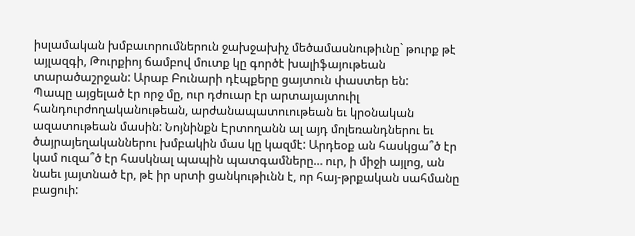իսլամական խմբաւորումներուն ջախջախիչ մեծամասնութիւնը` թուրք թէ այլազգի, Թուրքիոյ ճամբով մուտք կը գործէ խալիֆայութեան տարածաշրջան: Արաբ Բունարի դէպքերը ցայտուն փաստեր են:
Պապը այցելած էր որջ մը, ուր դժուար էր արտայայտուիլ հանդուրժողականութեան, արժանապատուութեան եւ կրօնական ազատութեան մասին: Նոյնինքն Էրտողանն ալ այդ մոլեռանդներու եւ ծայրայեղականներու խմբակին մաս կը կազմէ: Արդեօք ան հասկցա՞ծ էր կամ ուզա՞ծ էր հասկնալ պապին պատգամները… ուր, ի միջի այլոց, ան նաեւ յայտնած էր, թէ իր սրտի ցանկութիւնն է, որ հայ-թրքական սահմանը բացուի: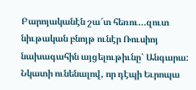Բարոյականէն շա՜տ հեռու…զուտ նիւթական բնոյթ ունէր Ռուսիոյ նախագահին այցելութիւնը` Անգարա: Նկատի ունենալով, որ դէպի Եւրոպա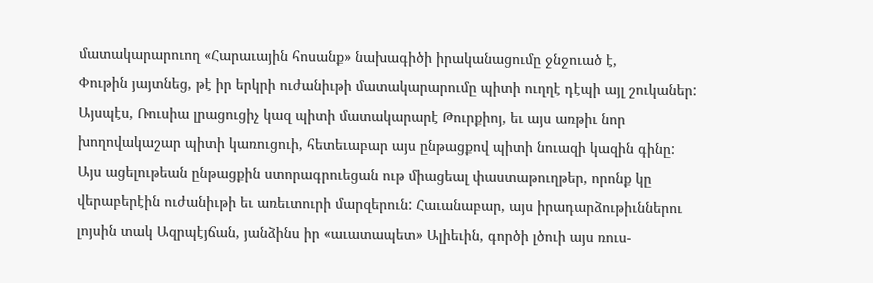մատակարարուող «Հարաւային հոսանք» նախագիծի իրականացումը ջնջուած է,
Փութին յայտնեց, թէ իր երկրի ուժանիւթի մատակարարումը պիտի ուղղէ դէպի այլ շուկաներ: Այսպէս, Ռուսիա լրացուցիչ կազ պիտի մատակարարէ Թուրքիոյ, եւ այս առթիւ նոր խողովակաշար պիտի կառուցուի, հետեւաբար այս ընթացքով պիտի նուազի կազին գինը:
Այս ացելութեան ընթացքին ստորագրուեցան ութ միացեալ փաստաթուղթեր, որոնք կը վերաբերէին ուժանիւթի եւ առեւտուրի մարզերուն: Հաւանաբար, այս իրադարձութիւններու լոյսին տակ Ազրպէյճան, յանձինս իր «աւատապետ» Ալիեւին, գործի լծուի այս ռուս-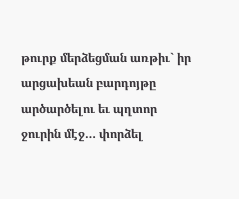թուրք մերձեցման առթիւ` իր արցախեան բարդոյթը արծարծելու եւ պղտոր ջուրին մէջ… փորձել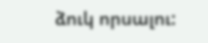ձուկ որսալու: